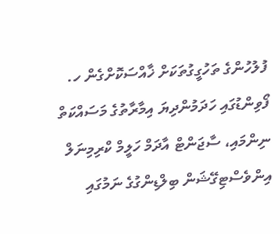ފުލުހުންގެ ތަހުގީގުތަކަށް ޚާއްސަކޮށްގެން ހ. ފޯވިންޑުގައި ހަދަމުންދިޔަ އިމާރާތުގެ މަސައްކަތް ނިންމައި، ސާޖަންޓް އާދަމް ހަލީމް ކްރިމިނަލް އިންވެސްޓިގޭޝަން ބިލްޑިންގުގެ ނަމުގައި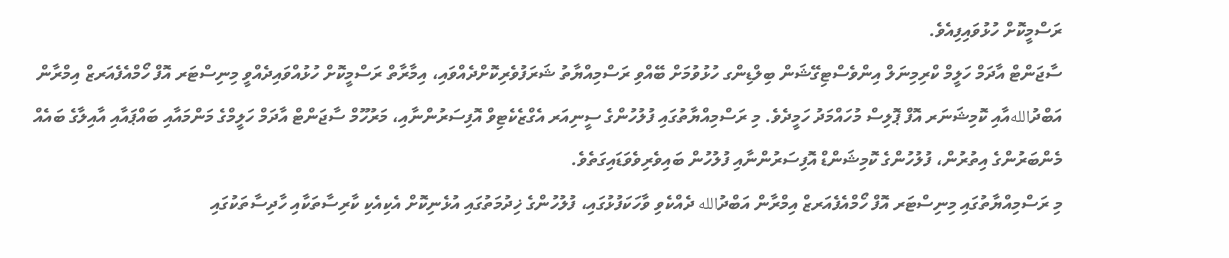ރަސްމީކޮށް ހުޅުވައިފިއެވެ.
ސާޖަންޓް އާދަމް ހަލީމް ކްރިމިނަލް އިންވެސްޓިގޭޝަން ބިލްޑިންގ ހުޅުވުމަށް ބޭއްވި ރަސްމިއްޔާތު ޝަރަފުވެރިކޮށްދެއްވައި، އިމާރާތް ރަސްމީކޮށް ހުޅުއްވައިދެއްވީ މިނިސްޓަރ އޮފް ހޯމްއެފެއަރޒް އިމްރާން އަބްދުاللهއާއި ކޮމިޝަނަރ އޮފް ޕޮލިސް މުހައްމަދު ހަމީދެވެ. މި ރަސްމިއްޔާތުގައި ފުލުހުންގެ ސީނިއަރ އެގްޒެކެޓިވް އޮފިސަރުންނާއި، މަރުހޫމް ސާޖަންޓް އާދަމް ހަލީމްގެ މަންމައާއި ބައްޕައާއި އާއިލާގެ ބައެއް މެންބަރުންގެ އިތުރުން، ފުލުހުންގެ ކޮމިޝަންޑް އޮފިސަރުންނާއި ފުލުހުން ބައިވެރިވެވަޑައިގަތެވެ.
މި ރަސްމިއްޔާތުގައި މިނިސްޓަރ އޮފް ހޯމްއެފެއަރޒް އިމްރާން އަބްދުالله ދެއްކެވި ވާހަކަފުޅުގައި، ފުލުހުންގެ ޚިދުމަތުގައި އުޅެނިކޮށް އެކިއެކި ކާރިސާތަކާއި ހާދިސާތަކުގައި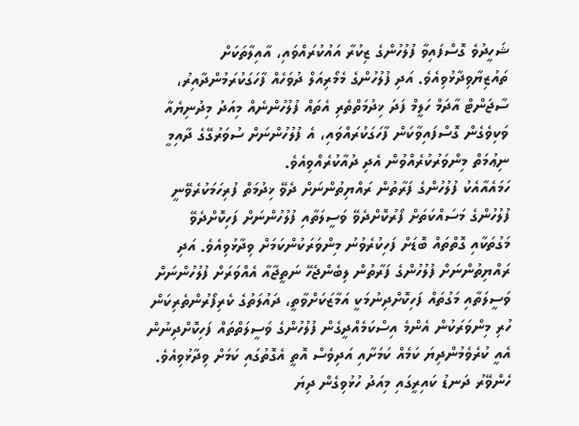ޝަހީދުވެ ގޮސްފައިވާ ފުލުހުންގެ ޒިކުރާ އައުކުރައްވައި، އާއިލާތަކަށް ތައުޒިޔާވިދާޅުވިއެވެ. އަދި ފުލުހުންގެ މެމޯރިއަލް ދުވަހެއް ފާހަގަކުރަމުންދާއިރު، ސާޖަންޓް އާދަމް ހަލީމް ފަދަ ޚިދުމަތްތެރި އެތައް ފުލުހުންނެއް މިއަދު މިދުނިޔެއާ ވަކިވެގެން ގޮސްފައިވާކަން ފާހަގަކުރައްވައި، އެ ފުލުހުންނަށް ސުވަރުގޭގެ ދާއިމީ ނިޢުމަތް މިންވަރުކުރެއްވުން އެދި ދުއާކުރެއްވިއެވެ.
ހަމައެއާއެކު ފުލުހުންގެ ފަރާތުން ރައްޔިތުންނަށް ދެވޭ ޚިދުމަތް ފުރިހަމަކުރެވޭނީ ފުލުހުންގެ މަސައްކަތަށް ފޯރުކޮށްދެވޭ ވަސީލަތާއި ފުލުހުންނަށް ފަހިކޮށްދެވޭ މަގުތަކާއި ގޮތްތައް ބޮޑަށް ފަހިކުރެވުނު މިންވަރަކުންކަމަށް ވިދާޅުވިއެވެ. އަދި ރައްޔިތުންނަށް ފުލުހުންގެ ފަރާތުން ލިބެންޖެހޭ ނަތީޖާއާ އެއްވަރަށް ފުލުހުންނަށް ވަސީލަތާއި މަގުތައް ފަހިކޮށްދިނުމަކީ އަމާޒަކަށްވާތީ، ދައުލަތުގެ ކެރިފޯރުންތެރިކަން ހުރި މިންވަރަކުން އެންމެ އިސްކަމެއްދީގެން ފުލުހުންގެ ވަސީލަތްތައް ފަހިކޮށްދިނުން އެއީ ކުރެވެމުންދިޔަ ކަމެއް ކަމަށާއި އަދިވެސް އޮތީ އެގޮތުގައި ކަމަށް ވިދާޅުވިއެވެ.
ހެންވޭރު ދަނޑު ކައިރީގައި މިއަދު ހުޅުވިގެން ދިޔަ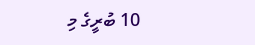10 ބުރީގެ މި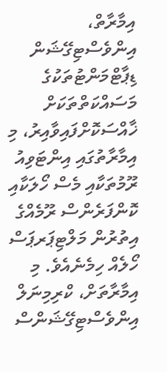އިމާރާތް، އިންވެސްޓިގޭޝަން ޑިޕާޓްމަންޓުތަކުގެ މަސައްކަތްތަކަށް ޚާއްސަކޮށްފައިވާއިރު، މި އިމާރާތުގައި އިންޓަވިއު ރޫމުތަކާއި މެސް ހޯލަކާއި ކޮންފަރެންސް ރޫމެއްގެ އިތުރުން މަލްޓިޕަރޕަސް ހޯލެއް ހިމެނެއެވެ. މި އިމާރާތަށް، ކްރިމިނަލް އިންވެސްޓިގޭޝަންސް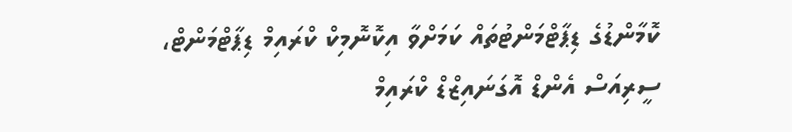ކޮމާންޑުގެ ޑިޕާޓްމަންޓުތައް ކަމަށްވާ އިކޮނޮމިކް ކްރައިމް ޑިޕާޓްމަންޓް، ސީރިއަސް އެންޑް އޮގަނައިޒްޑް ކްރައިމް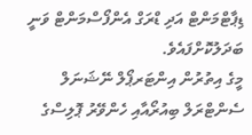ޑިޕާޓްމަންޓް އަދި ޑްރަގް އެންފޯސްމަންޓް ވަނީ ބަދަލުކޮށްފައެވެ.
މީގެ އިތުރުން އިންޓަރޕޯލް ނޭޝަނަލް ސެންޓްރަލް ބިއުރޯއާއި ހެންވޭރު ޕޮލިސްގެ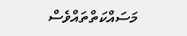މަސައްކަތްތައްވެސް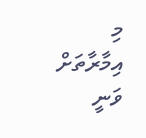މި އިމާރާތަށް ވަނީ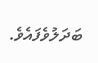ބަދަލުވެފައެވެ.